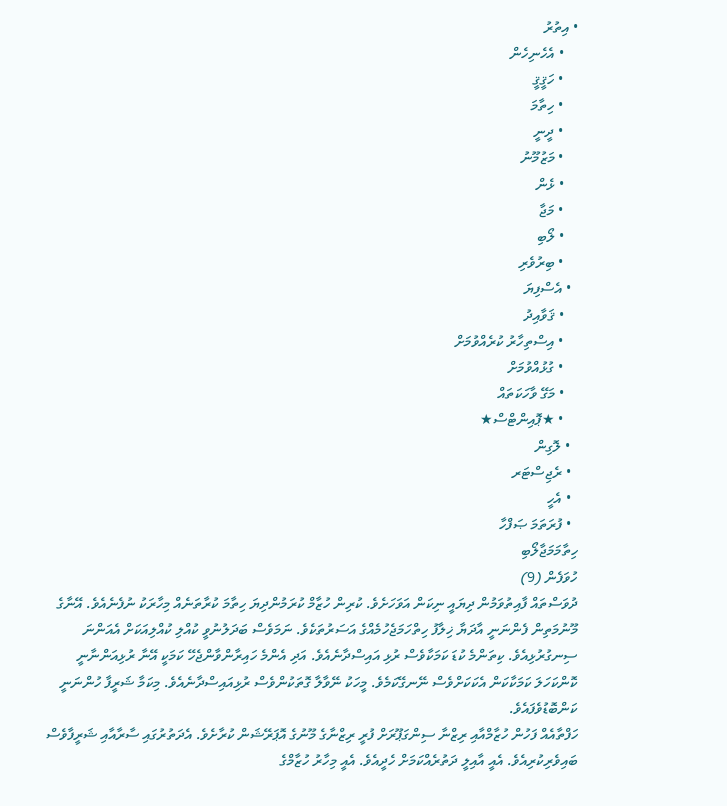• އިތުރު
    • އެހެނިހެން
    • ހަޤީޤީ
    • ހިތާމަ
    • ދީނީ
    • މަޒުމޫނު
    • ޅެން
    • މަޖާ
    • ލޯބި
    • ބިރުވެރި
  • އެސްފިޔަ
    • ޤަވާއިދު
    • އިސްތިހާރު ކުރެއްވުމަށް
    • ގުޅުއްވުމަށް
    • މަގޭ ވާހަކަތައް
    • ★ޕޮއިންޓްސް★
  • ލޮގިން
  • ރެޖިސްޓަރ
  • އެހީ
  • ފުރަތަމަ ޞަފްހާ
ހިތާމަމަޖާލޯބި
ހުވަފެން (9)
ދުވަސްތައް ފާއިތުވަމުން ދިޔައީ ނިކަން އަވަހަށެވެ. ކުރިން ހުޒާމް ކުރަމުންދިޔަ ހިތާމަ ކުރާތަނެއް މިހާރަކު ނުފެނެއެވެ. އޭނާގެ މޫނުމަތިން ފެންނަނީ އާދަޔާ ޚިލާފު ހިތްހަމަޖެހުމެއްގެ އަސަރުތަކެވެ. ނަމަވެސް ބަދަލުނުވީ ކުއްލި ކުއްލިއަކަށް އެއަންނަ ސިނގުރުޅިއެވެ. ކިތަންމެ ކުޑަ ކަމަކާވެސް ރުޅި އައިސްދާނެއެވެ. އަދި އެންމެ ހައިރާންވާންޖެހޭ ކަމަކީ އޭނާ ރުޅިއަންނާނީ ކޮންކަހަލަ ކަމަކާކަން އެކަކަށްވެސް ނޭނގޭކަމެވެ. މީހަކު ނޭވާލާ ގޮތަކުންވެސް ރުޅިއައިސްދާނެއެވެ. މިކަމާ ޝަރީފާ ހުންނަނީ ކަންބޮޑުވެފައެވެ.
ހަފްތާއެއް ފަހުން ހުޒާމްއާއި ރިޒްނާ ސިންގަޕޫރަށް ފުރީ ރިޒްނާގެ މޫނުގެ އޮޕަރޭޝަން ކުރާށެވެ. އެދަތުރުގައި ސާރާއާއި ޝަރީފާވެސް ބައިވެރިކުރިއެވެ. އެއީ އާއިލީ ދަތުރެއްކަމަށް ހެދީއެވެ. އެއީ މިހާރު ހުޒާމްގެ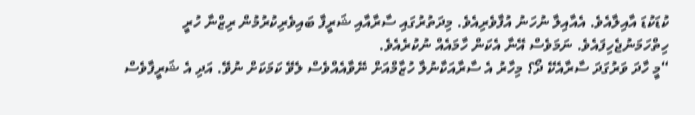ކުޑަކުޑަ އާއިލާއެވެ. އެއާއިލާ ނުހަނު އުފާވެރިއެވެ. މިދަތުރުގައި ސާރާއާއި ޝަރީފާ ބައިވެރިކުރުމުން ރިޒްނާ ހުރީ ހިތްހަމަނުޖެހިފައެވެ. ނަމަވެސް އޭނާ އެކަން ހާމައެއް ނުކުރެއެވެ.
“މީ ހާދަ ވަރުގަދަ ސާރާއެކޭ ދޯ؟ މިހާރު އެ ސާރާއަކާނުލާ ހުޒާމްއަށް ނޭވާއެއްވެސް ލެވޭ ކަމަކަށް ނުވޭ. އަދި އެ ޝަރީފާވެސް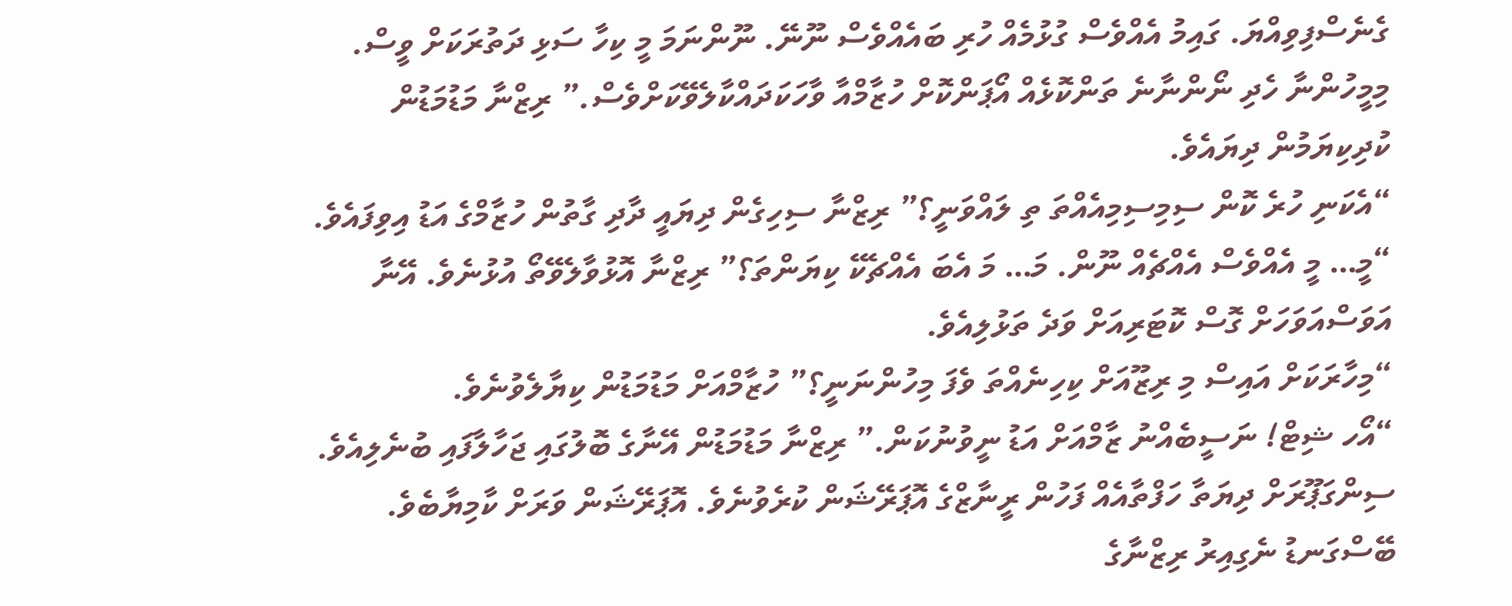ގެނެސްފިވިއްޔަ. ގައިމު އެއްވެސް ގުޅުމެއް ހުރި ބައެއްވެސް ނޫނޭ. ނޫންނަމަ މީ ކިހާ ސަޅި ދަތުރަކަށް ވީސް. މިމީހުންނާ ހެދި ނޯންނާނެ ތަންކޮޅެއް އޯޕަންކޮށް ހުޒާމްއާ ވާހަކަދައްކާލެވޭކަށްވެސް.” ރިޒްނާ މަޑުމަޑުން ކުދިކިޔަމުން ދިޔައެވެ.
“އެކަނި ހުރެ ކޮން ސިމިސިމިއެއްތަ ތި ލައްވަނީ؟” ރިޒްނާ ސިހިގެން ދިޔައީ ދާދި ގާތުން ހުޒާމްގެ އަޑު އިވިފައެވެ.
“މީ… މީ އެއްވެސް އެއްޗެއް ނޫން. މަ… މަ އެބަ އެއްޗެކޭ ކިޔަންތަ؟” ރިޒްނާ އޮޅުވާލެވޭތޯ އުޅުނެވެ. އޭނާ އަވަސްއަވަހަށް ގޮސް ކޮޓަރިއަށް ވަދެ ތަޅުލިއެވެ.
“މިހާރަކަށް އައިސް މި ރިޒޫއަށް ކިހިނެއްތަ ވެފަ މިހުންނަނީ؟” ހުޒާމްއަށް މަޑުމަޑުން ކިޔާލެވުނެވެ.
“އޯހ ޝިޓް! ނަސީބެއްނު ޒާމްއަށް އަޑު ނީވުނުކަން.” ރިޒްނާ މަޑުމަޑުން އޭނާގެ ބޮލުގައި ޖަހާލާފައި ބުނެލިއެވެ.
ސިންގަޕޫރަށް ދިޔަތާ ހަފްތާއެއް ފަހުން ރީނާޒްގެ އޮޕަރޭޝަން ކުރެވުނެވެ. އޮޕަރޭޝަން ވަރަށް ކާމިޔާބެވެ. ބޭސްގަނޑު ނެގިއިރު ރިޒްނާގެ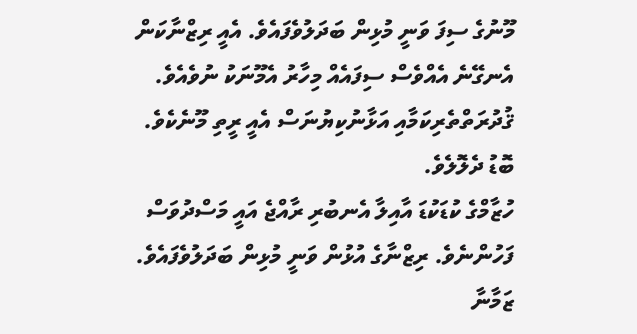މޫނުގެ ސިފަ ވަނީ މުޅިން ބަދަލުވެފައެވެ. އެއީ ރިޒްނާކަން އެނގޭނެ އެއްވެސް ސިފައެއް މިހާރު އެމޫނަކު ނުވެއެވެ. ޤުދުރަތްތެރިކަމާއި އަޅާނުކިޔުނަސް އެއީ ރީތި މޫނެކެވެ. ބޮޑު ދެލޮލެވެ.
ހުޒާމްގެ ކުޑަކުޑަ އާއިލާ އެނބުރި ރާއްޖެ އައީ މަސްދުވަސް ފަހުންނެވެ. ރިޒްނާގެ އުޅުން ވަނީ މުޅިން ބަދަލުވެފައެވެ. ޒަމާނާ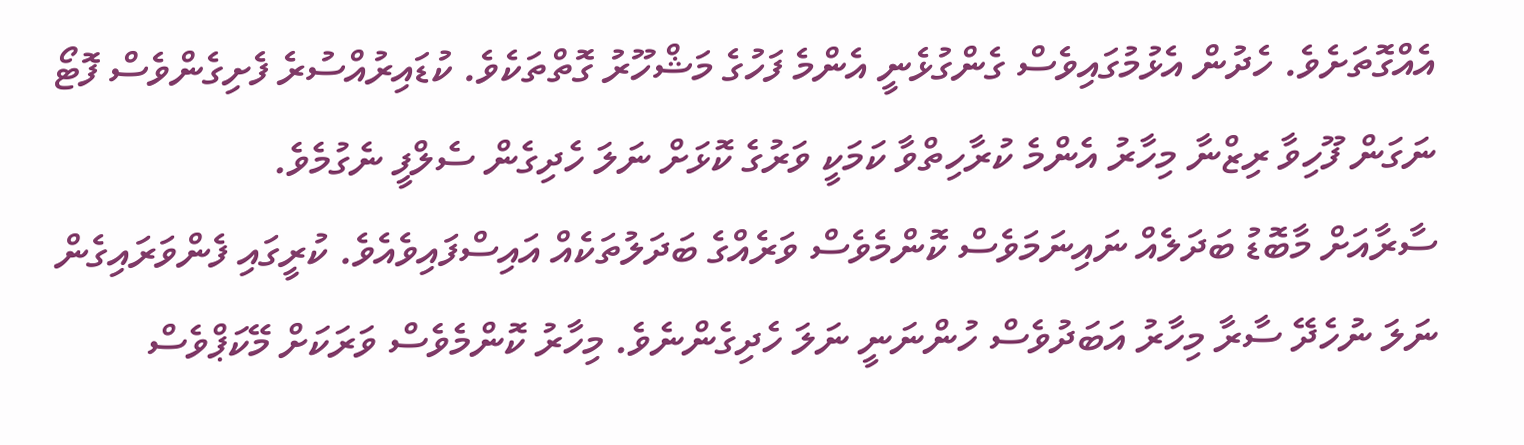އެއްގޮތަށެވެ. ހެދުން އެޅުމުގައިވެސް ގެންގުޅެނީ އެންމެ ފަހުގެ މަޝްހޫރު ގޮތްތަކެވެ. ކުޑައިރުއްސުރެ ފެށިގެންވެސް ފޮޓޯ ނަގަން ފޫހިވާ ރިޒްނާ މިހާރު އެންމެ ކުރާހިތްވާ ކަމަކީ ވަރުގެ ކޮޅަށް ނަލަ ހެދިގެން ސެލްފީ ނެގުމެވެ.
ސާރާއަށް މާބޮޑު ބަދަލެއް ނައިނަމަވެސް ކޮންމެވެސް ވަރެއްގެ ބަދަލުތަކެއް އައިސްފައިވެއެވެ. ކުރީގައި ފެންވަރައިގެން ނަލަ ނުހެދޭ ސާރާ މިހާރު އަބަދުވެސް ހުންނަނީ ނަލަ ހެދިގެންނެވެ. މިހާރު ކޮންމެވެސް ވަރަކަށް މޭކަޕްވެސް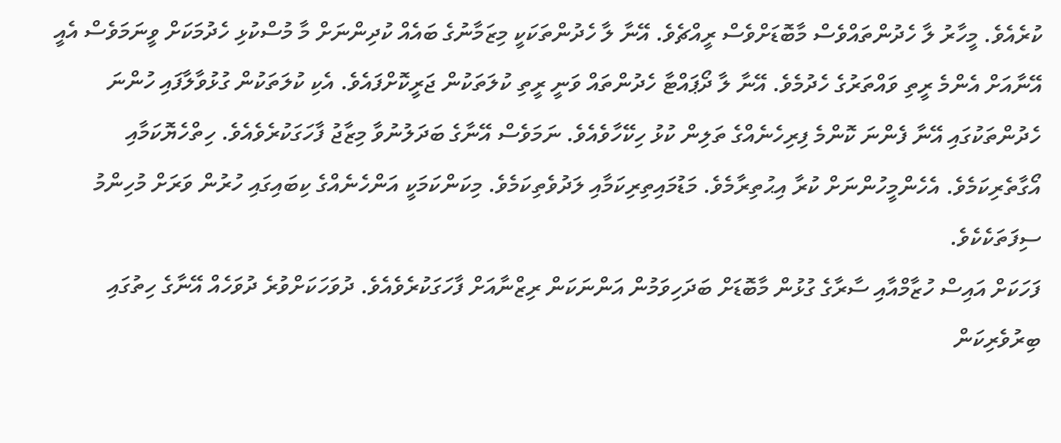ކުރެއެވެ. މީހާރު ލާ ހެދުންތައްވެސް މާބޮޑަށްވެސް ރީއްޗެވެ. އޭނާ ލާ ހެދުންތަކަކީ މިޒަމާނުގެ ބައެއް ކުދިންނަށް މާ މުސްކުޅި ހެދުމަކަށް ވީނަމަވެސް އެއީ އޭނާއަށް އެންމެ ރީތި ވައްތަރުގެ ހެދުމެވެ. އޭނާ ލާ ދޯޕައްޓާ ހެދުންތައް ވަނީ ރީތި ކުލަތަކުން ޖަރީކޮށްފައެވެ. އެކި ކުލަތަކުން ގުޅުވާލާފައި ހުންނަ ހެދުންތަކުގައި އޭނާ ފެންނަ ކޮންމެ ފިރިހެނެއްގެ ތަލިން ކުޅު ހިކޭހާވެއެވެ. ނަމަވެސް އޭނާގެ ބަދަލުނުވާ މިޒާޖު ފާހަގަކުރެވެއެވެ. ހިތްހެޔޮކަމާއި އޯގާތެރިކަމެވެ. އެހެންމީހުންނަށް ކުރާ އިޙުތިރާމެވެ. މަޑުމައިތިރިކަމާއި ލަދުވެތިކަމެވެ. މިކަންކަމަކީ އަންހެނެއްގެ ކިބައިގައި ހުރުން ވަރަށް މުހިންމު ސިފަތަކެކެވެ.
ފަހަކަށް އައިސް ހުޒާމްއާއި ސާރާގެ ގުޅުން މާބޮޑަށް ބަދަހިވަމުން އަންނަކަން ރިޒްނާއަށް ފާހަގަކުރެވެއެވެ. ދުވަހަކަށްވުރެ ދުވަހެއް އޭނާގެ ހިތުގައި ބިރުވެރިކަން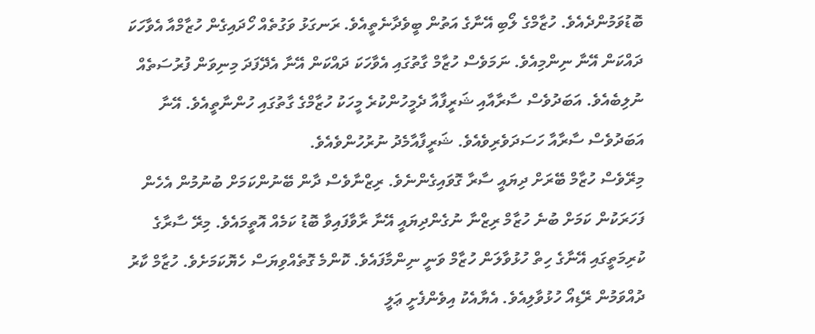ބޮޑުވަމުންދެއެވެ. ހުޒާމްގެ ލޯބި އޭނާގެ އަތުން ބީވެދާނެތީއެވެ. ރަނގަޅު ވަގުތެއް ހޯދައިގެން ހުޒާމްއާ އެވާހަކަ ދައްކަން އޭނާ ނިންމިއެވެ. ނަމަވެސް ހުޒާމް ގާތުގައި އެވާހަކަ ދައްކަން އޭނާ އެދޭފަދަ މިނިވަން ފުރުސަތެއް ނުލިބެއެވެ. އަބަދުވެސް ސާރާއާއި ޝަރީފާއާ ދެމީހުންކުރެ މީހަކު ހުޒާމްގެ ގާތުގައި ހުންނާތީއެވެ. އޭނާ އަބަދުވެސް ސާރާއާ ހަސަދަވެރިވެއެވެ. ޝަރީފާއާމެދު ނުރުހުންވެއެވެ.
މިރޭވެސް ހުޒާމް ބޭރަށް ދިޔައީ ސާރާ ގޮވައިގެންނެވެ. ރިޒްނާވެސް ދާން ބޭނުންކަމަށް ބުނުމުން އެހެން ފަހަރަކުން ކަމަށް ބުނެ ހުޒާމް ރިޒްނާ ނުގެންދިޔައީ އޭނާ ރާވާފައިވާ ބޮޑު ކަމެއް އޮތީމައެވެ. މިރޭ ސާރާގެ ކުރިމަތީގައި އޭނާގެ ހިތް ހުޅުވާލަން ހުޒާމް ވަނީ ނިންމާފައެވެ. ކޮންމެ ގޮތެއްވިޔަސް ހެޔޮކަމަށެވެ. ހުޒާމް ކާރު ދުއްވަމުން ރޭޑިއޯ ހުޅުވާލިއެވެ. އެޔާއެކު އިވެންފެށީ ޢަލީ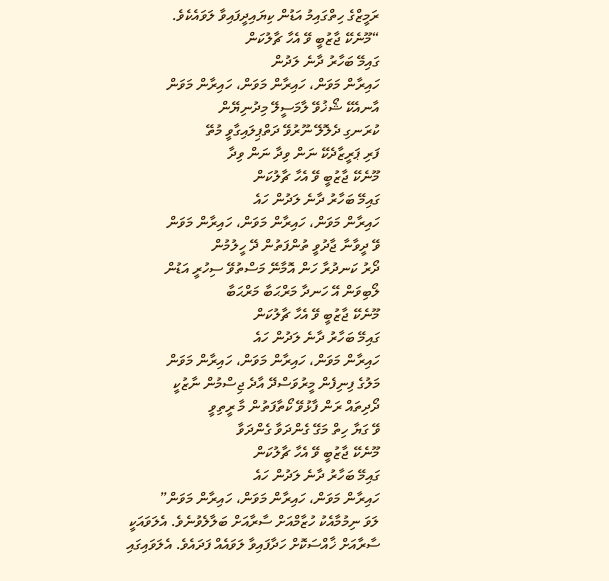ރަމީޒްގެ ހިތްގައިމު އަޑުން ކިޔައިދީފައިވާ ލަވައެކެވެ.
“މޫނެކޭ ޖާޒުބީ ވޭ އެހާ ޗާލުކަން
ގައިމޭ ބަހާރު ދާނެ ލަދުން
ހައިރާން މަވަން، ހައިރާން މަވަން، ހައިރާން މަވަން
އާނއެކޭ ޝޯޚުވޭ ލާމަސީލޭ މިދުނިޔޭން
ކުރަނގި ދެލޮލޭ ނޫރުވޭ ދަތްޕިލައިގާވީ މުތޭ
ފަރި ޕަރީޒާދެކޭ ނަން ވިދާ ނަން ވިދާ
މޫނެކޭ ޖާޒުބީ ވޭ އެހާ ޗާލުކަން
ގައިމޭ ބަހާރު ދާނެ ލަދުން ހައެ
ހައިރާން މަވަން، ހައިރާން މަވަން، ހައިރާން މަވަން
ވޭ ދީވާނާ ޖާދުވީ ތުންފަތުން ދޭ ހީލުމުން
ދޯރު ކަނދުރާ ހަން އޮމާނޭ މަސްތުވޭ ސިހުރީ އަޑުން
ލޯބިވަން އޭ ހަނދާ މަރްޙަބާ މަރްޙަބާ
މޫނެކޭ ޖާޒުބީ ވޭ އެހާ ޗާލުކަން
ގައިމޭ ބަހާރު ދާނެ ލަދުން ހައެ
ހައިރާން މަވަން، ހައިރާން މަވަން، ހައިރާން މަވަން
މަލުގެ ފިނިފެން މީރުވަސްދޭ އާދެ ޖިސްމުން ނާޒުކީ
ދޯދިތައް ރަން ފާޅުވޭ ކޯތާފަތުން މާ ރީތިވީ
ވޭ ގަޔާ ހިތް މަގޭ ގެންދަވާ ގެންދަވާ
މޫނެކޭ ޖާޒުބީ ވޭ އެހާ ޗާލުކަން
ގައިމޭ ބަހާރު ދާނެ ލަދުން ހައެ
ހައިރާން މަވަން، ހައިރާން މަވަން، ހައިރާން މަވަން”
ލަވަ ނިމުމާއެކު ހުޒާމްއަށް ސާރާއަށް ބަލާލެވުނެވެ. އެލަވައަކީ ސާރާއަށް ޚާއްސަކޮށް ހަދާފައިވާ ލަވައެއް ފަދައެވެ. އެލަވައިގައި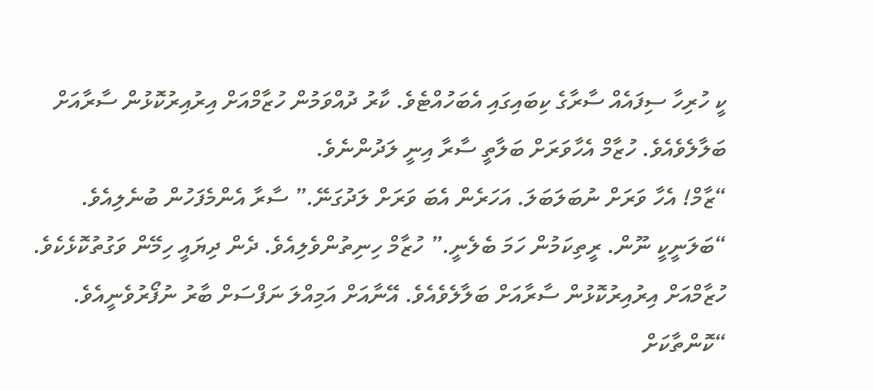ކީ ހުރިހާ ސިފައެއް ސާރާގެ ކިބައިގައި އެބަހުއްޓެވެ. ކާރު ދުއްވަމުން ހުޒާމްއަށް އިރުއިރުކޮޅުން ސާރާއަށް ބަލާލެވެއެވެ. ހުޒާމް އެހާވަރަށް ބަލާތީ ސާރާ އިނީ ލަދުންނެވެ.
“ޒާމް! އެހާ ވަރަށް ނުބަލަބަލަ. އަހަރެން އެބަ ވަރަށް ލަދުގަނޭ.” ސާރާ އެންމެފަހުން ބުނެލިއެވެ.
“ބަލަނީކީ ނޫން. ރީތިކަމުން ހަމަ ބެލެނީ.” ހުޒާމް ހިނިތުންވެލިއެވެ. ދެން ދިޔައީ ހިމޭން ވަގުތުކޮޅެކެވެ. ހުޒާމްއަށް އިރުއިރުކޮޅުން ސާރާއަށް ބަލާލެވެއެވެ. އޭނާއަށް އަމިއްލަ ނަފްސަށް ބާރު ނުފޯރުވެނީއެވެ.
“ކޮންތާކަށް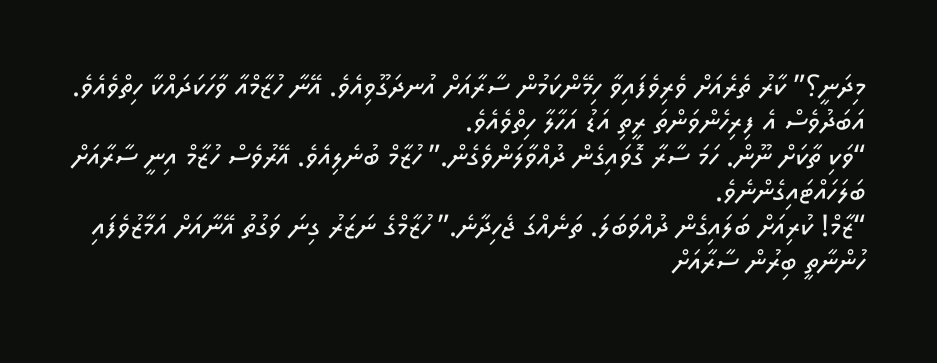މިދަނީ؟” ކާރު ތެރެއަށް ވެރިވެފައިވާ ހިމޭންކަމުން ސާރާއަށް އުނދަގޫވިއެވެ. އޭނާ ހުޒާމްއާ ވާހަކަދައްކާ ހިތްވެއެވެ. އަބަދުވެސް އެ ފިރިހެންވަންތަ ރީތި އަޑު އަހާލާ ހިތްވެއެވެ.
“ވަކި ތާކަށް ނޫން. ހަމަ ސާރާ ގޮވައިގެން ދުއްވާލަންވެގެން.” ހުޒާމް ބުނެލިއެވެ. އޭރުވެސް ހުޒާމް އިނީ ސާރާއަށް ބަލަހައްޓައިގެންނެވެ.
“ޒާމް! ކުރިއަށް ބަލައިގެން ދުއްވަބަލަ. ތަނެއްގަ ޖެހިދާނެ.” ހުޒާމްގެ ނަޒަރު ގިނަ ވަގުތު އޭނާއަށް އަމާޒުވެފައި ހުންނާތީ ބިރުން ސާރާއަށް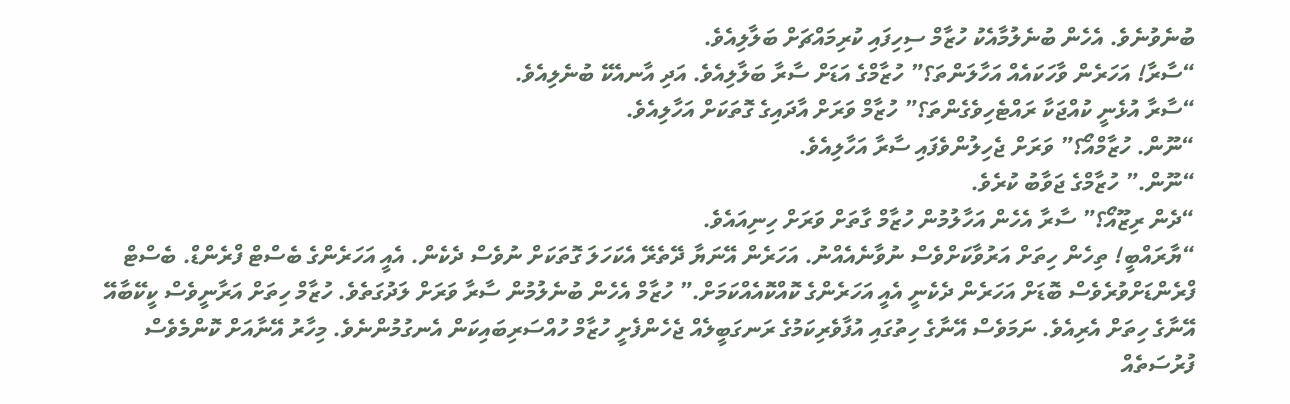ބުނެވުނެވެ. އެހެން ބުނެލުމާއެކު ހުޒާމް ސިހިފައި ކުރިމައްޗަށް ބަލާލިއެވެ.
“ސާރާ! އަހަރެން ވާހަކައެއް އަހާލަންތަ؟” ހުޒާމްގެ އަޑަށް ސާރާ ބަލާލިއެވެ. އަދި އާނއެކޭ ބުނެލިއެވެ.
“ސާރާ އުޅެނީ ކުއްޖަކާ ރައްޓެހިވެގެންތަ؟” ހުޒާމް ވަރަށް އާދައިގެ ގޮތަކަށް އަހާލިއެވެ.
“ނޫން. ހުޒާމްއޯ؟” ވަރަށް ޖެހިލުންވެފައި ސާރާ އަހާލިއެވެ.
“ނޫން.” ހުޒާމްގެ ޖަވާބު ކުރެވެ.
“ދެން ރިޒޫއޯ؟” ސާރާ އެހެން އަހާލުމުން ހުޒާމް ގާތަށް ވަރަށް ހިނިއައެވެ.
“ޔާރައްބީ! ތިހެން ހިތަށް އަރުވާކަށްވެސް ނުވާނެއެއްނު. އަހަރެން އޭނަޔާ ދޭތެރޭ އެކަހަލަ ގޮތަކަށް ނުވެސް ދެކެން. އެއީ އަހަރެންގެ ބެސްޓް ފްރެންޑް. ބެސްޓް ފްރެންޑަށްވުރެވެސް ބޮޑަށް އަހަރެން ދެކެނީ އެއީ އަހަރެންގެ ކޮއްކޮއެއްކަމަށް.” ހުޒާމް އެހެން ބުނެލުމުން ސާރާ ވަރަށް ލަދުގަތެވެ. ހުޒާމް ހިތަށް އަރާނީވެސް ކީކޭބާއޭ އޭނާގެ ހިތަށް އެރިއެވެ. ނަމަވެސް އޭނާގެ ހިތުގައި އުފާވެރިކަމުގެ ރަނގަބީލެއް ޖެހެންފެށީ ހުޒާމް ހުއްސަރިބައިކަން އެނގުމުންނެވެ. މިހާރު އޭނާއަށް ކޮންމެވެސް ފުރުސަތެއް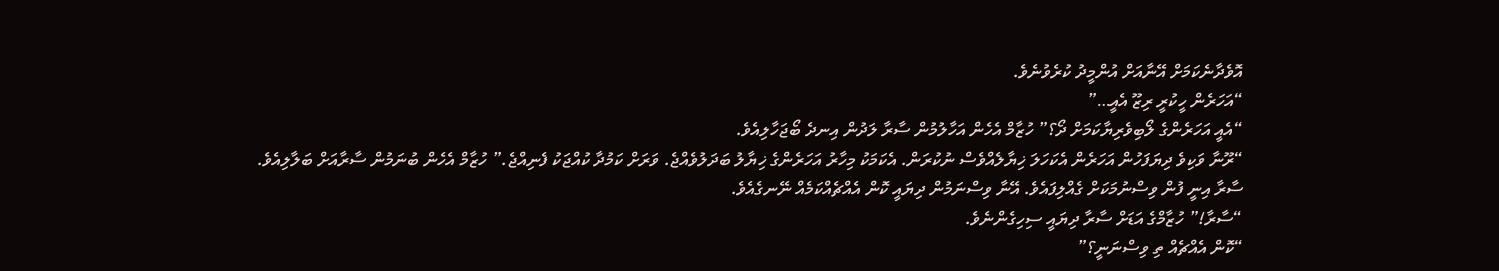އޮވެދާނެކަމަށް އޭނާއަށް އުންމީދު ކުރެވުނެވެ.
“އަހަރެން ހީކުރީ ރިޒޫ އެއީ…”
“އެއީ އަހަރެންގެ ލޯބިވެރިޔާކަމަށް ދޯ؟” ހުޒާމް އެހެން އަހާލުމުން ސާރާ ލަދުން އިނދެ ބޯޖަހާލިއެވެ.
“ރޫނާ ވަކިވެ ދިޔަފަހުން އަހަރެން އެކަހަލަ ޚިޔާލެއްވެސް ނުކުރަން. އެކަމަކު މިހާރު އަހަރެންގެ ޚިޔާލު ބަދަލުވެއްޖެ. ވަރަށް ކަމުދާ ކުއްޖަކު ފެނިއްޖެ.” ހުޒާމް އެހެން ބުނަމުން ސާރާއަށް ބަލާލިއެވެ. ސާރާ އިނީ ފުން ވިސްނުމަކަށް ގެއްލިފައެވެ. އޭނާ ވިސްނަމުން ދިޔައީ ކޮން އެއްޗެއްކަމެއް ނޭނގެއެވެ.
“ސާރާ!” ހުޒާމްގެ އަޑަށް ސާރާ ދިޔައީ ސިހިގެންނެވެ.
“ކޮން އެއްޗެއް ތި ވިސްނަނީ؟”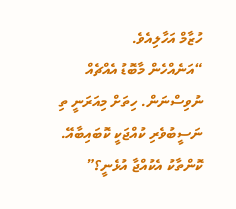ހުޒާމް އަހާލިއެވެ.
“އަނެއްހެން މާބޮޑު އެއްޗެއް ނުވިސްނަން. ހިތަށް މިއަރަނީ ތި ނަސީބުވެރި ކުއްޖަކީ ކޮބައިބާއޭ. ކޮންތާކު އެކުއްޖާ އުޅެނީ؟”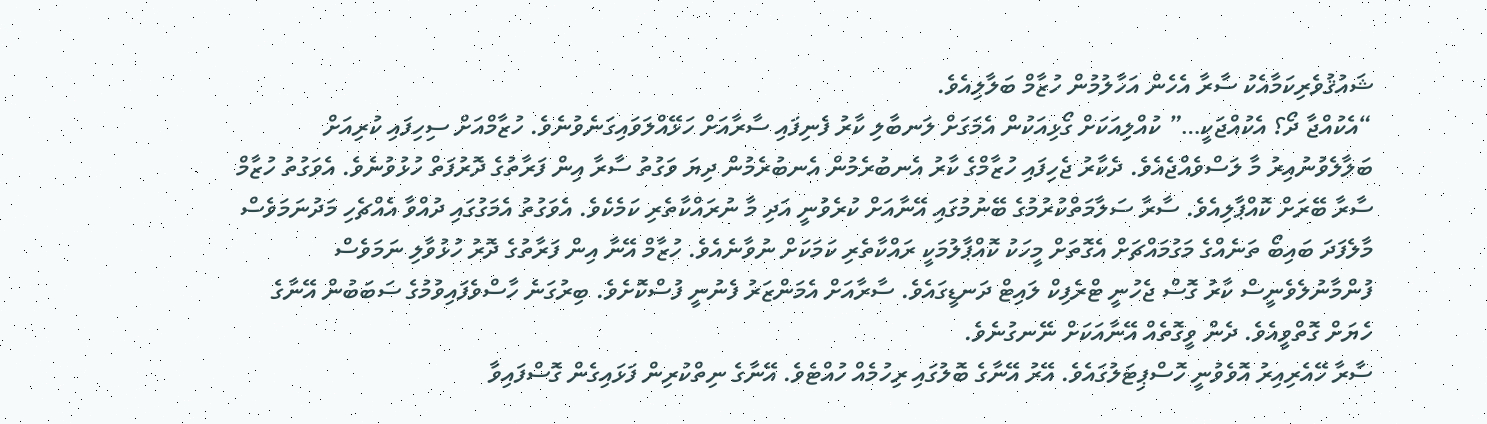ޝައުޤުވެރިކަމާއެކު ސާރާ އެހެން އަހާލުމުން ހުޒާމް ބަލާލިއެވެ.
“އެކުއްޖާ ދޯ؟ އެކުއްޖަކީ…” ކުއްލިއަކަށް ގޯޅިއަކުން އެމަގަށް ލަނބާލި ކާރު ފެނިފައި ސާރާއަށް ހަޅޭއްލަވައިގަނެވުނެވެ. ހުޒާމްއަށް ސިހިފައި ކުރިއަށް ބަލާލެވުނުއިރު މާ ލަސްވެއްޖެއެވެ. ދެކާރު ޖެހިފައި ހުޒާމްގެ ކާރު އެނބުރެމުން އެނބުރެމުން ދިޔަ ވަގުތު ސާރާ އިން ފަރާތުގެ ދޮރުފަތް ހުޅުވުނެވެ. އެވަގުތު ހުޒާމް ސާރާ ބޭރަށް ކޮއްޕާލިއެވެ. ސާރާ ސަލާމަތްކުރުމުގެ ބޭނުމުގައި އޭނާއަށް ކުރެވުނީ އަދި މާ ނުރައްކާތެރި ކަމެކެވެ. އެވަގުތު އެމަގުގައި ދުއްވާ އެއްޗެހި މަދުނަމަވެސް މާލެފަދަ ބައިބޯ ތަނެއްގެ މަގުމައްޗަށް އެގޮތަށް މީހަކު ކޮއްޕާލުމަކީ ރައްކާތެރި ކަމަކަށް ނުވާނެއެވެ. ހުޒާމް އޭނާ އިން ފަރާތުގެ ދޮރު ހުޅުވާލި ނަމަވެސް ފުންމާނުލެވެނީސް ކާރު ގޮސް ޖެހުނީ ޓްރެފިކް ލައިޓް ދަނޑީގައެވެ. ސާރާއަށް އެމަންޒަރު ފެނުނީ ފުސްކޮށެވެ. ބިރުގަނެ ހާސްވެފައިވުމުގެ ސަބަބުން އޭނާގެ ހެޔަށް ގޮތްވީއެވެ. ދެން ވީގޮތެއް އޭނާއަކަށް ނޭނގުނެވެ.
ސާރާ ހޭއެރިއިރު އޮވެވުނީ ހޮސްޕިޓަލުގައެވެ. އޭރު އޭނާގެ ބޮލުގައި ރިހުމެއް ހުއްޓެވެ. އޭނާގެ ނިތްކުރިން ފަޅައިގެން ގޮސްފައިވާ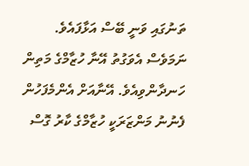ތަނުގައި ވަނީ ބޭސް އަޅާފައެވެ. ނަމަވެސް އެވަގުތު އޭނާ ހުޒާމްގެ މަތިން ހަނދާންވިއެވެ. އޭނާއަށް އެންމެފަހުން ފެނުނު މަންޒަރަކީ ހުޒާމްގެ ކާރު ގޮސް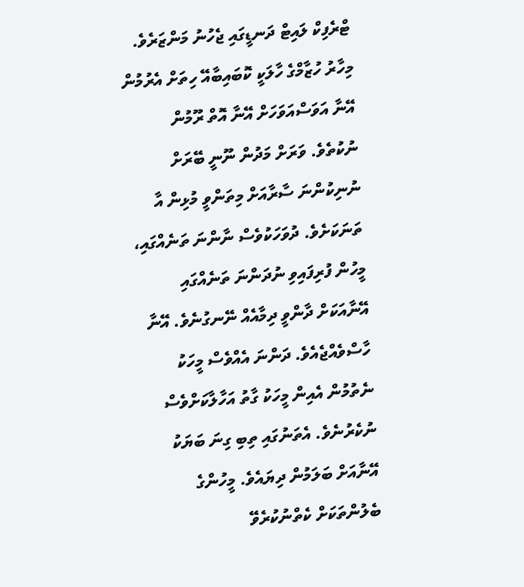ޓްރެފިކް ލައިޓް ދަނޑީގައި ޖެހުނު މަންޒަރެވެ. މިހާރު ހުޒާމްގެ ހާލަކީ ކޮބައިބާއޭ ހިތަށް އެރުމުން އޭނާ އަވަސްއަވަހަށް އޭނާ އޮތް ރޫމުން ނުކުތެވެ. ވަރަށް މަދުން ނޫނީ ބޭރަށް ނުނިކުންނަ ސާރާއަށް މިތަންވީ މުޅިން އާ ތަނަކަށެވެ. ދުވަހަކުވެސް ނާންނަ ތަނެއްގައި، މީހުން ފުރިފައިވި ނުދަންނަ ތަނެއްގައި އޭނާއަކަށް ދާންވީ ދިމާއެއް ނޭނގުނެވެ. އޭނާ ހާސްވެއްޖެއެވެ. ދަންނަ އެއްވެސް މީހަކު ނެތުމުން އެއިން މީހަކު ގާތު އަހާލާކަށްވެސް ނުކެރުނެވެ. އެތަނުގައި ތިބި ގިނަ ބަޔަކު އޭނާއަށް ބަލަމުން ދިޔައެވެ. މީހުންގެ ބެލުންތަކަށް ކެތްނުކުރެވޭ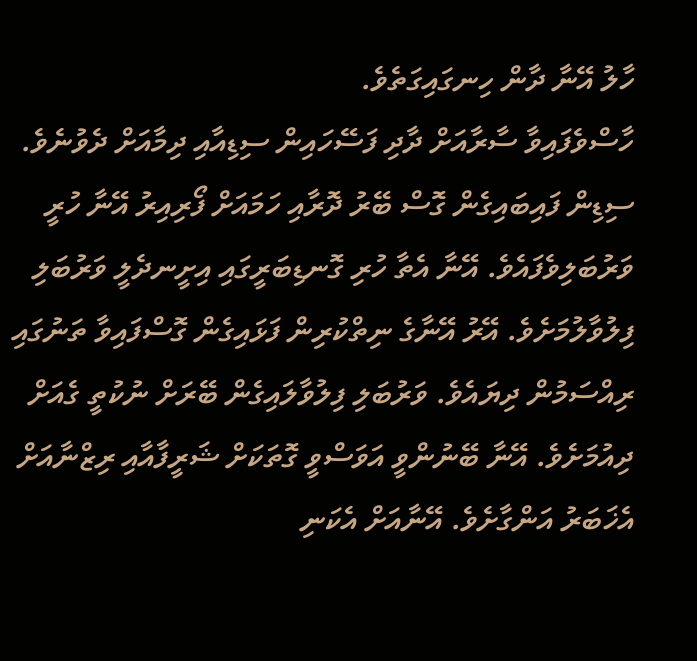ހާލު އޭނާ ދާން ހިނގައިގަތެވެ.
ހާސްވެފައިވާ ސާރާއަށް ދާދި ފަސޭހައިން ސިޑިއާއި ދިމާއަށް ދެވުނެވެ. ސިޑިން ފައިބައިގެން ގޮސް ބޭރު ދޮރާއި ހަމައަށް ފޯރިއިރު އޭނާ ހުރީ ވަރުބަލިވެފައެވެ. އޭނާ އެތާ ހުރި ގޮނޑިބަރީގައި އިށީނދެލީ ވަރުބަލި ފިލުވާލުމަށެވެ. އޭރު އޭނާގެ ނިތްކުރިން ފަޅައިގެން ގޮސްފައިވާ ތަނުގައި ރިއްސަމުން ދިޔައެވެ. ވަރުބަލި ފިލުވާލައިގެން ބޭރަށް ނުކުތީ ގެއަށް ދިއުމަށެވެ. އޭނާ ބޭނުންވީ އަވަސްވީ ގޮތަކަށް ޝަރީފާއާއި ރިޒްނާއަށް އެޚަބަރު އަންގާށެވެ. އޭނާއަށް އެކަނި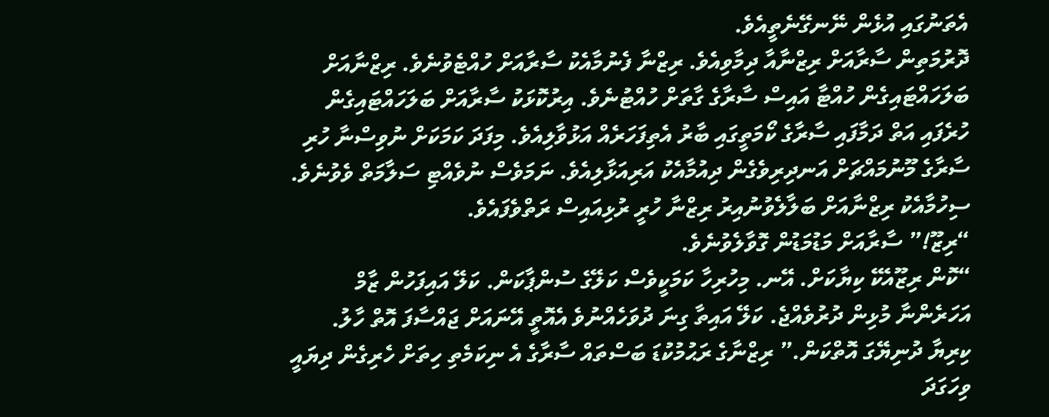އެތަނުގައި އުޅެން ނޭނގޭނެތީއެވެ.
ދޮރުމަތިން ސާރާއަށް ރިޒްނާއާ ދިމާވިއެވެ. ރިޒްނާ ފެނުމާއެކު ސާރާއަށް ހުއްޓެވުނެވެ. ރިޒްނާއަށް ބަލަހައްޓައިގެން ހުއްޓާ އައިސް ސާރާގެ ގާތަށް ހުއްޓުނެވެ. އިރުކޮޅަކު ސާރާއަށް ބަލަހައްޓައިގެން ހުރެފައި އަތް ދަމާފައި ސާރާގެ ކޯމަތީގައި ބާރު އެތިފަހަރެއް އަޅުވާލިއެވެ. މިފަދަ ކަމަކަށް ނުވިސްނާ ހުރި ސާރާގެ މޫނުމައްޗަށް އަނދިރިވެގެން ދިއުމާއެކު އަރިއަޅާލިއެވެ. ނަމަވެސް ނުވެއްޓި ސަލާމަތް ވެވުނެވެ. ސިހުމާއެކު ރިޒްނާއަށް ބަލާލެވުނުއިރު ރިޒްނާ ހުރީ ރުޅިއައިސް ރަތްވެފައެވެ.
“ރިޒޫ!” ސާރާއަށް މަޑުމަޑުން ގޮވާލެވުނެވެ.
“ކޮން ރިޒޫއެކޭ ކިޔާކަށް. އޭނ. މިހުރިހާ ކަމަކީވެސް ކަލޭގެ ސުންޕާކަން. ކަލޭ އައިފަހުން ޒާމް އަހަރެންނާ މުޅިން ދުރުވެއްޖެ. ކަލޭ އައިތާ ގިނަ ދުވަހެއްނުވެ އެއޮތީ އޭނައަށް ޖައްސާފަ އޮތް ހާލު. ކިރިޔާ ދުނިޔޭގަ އޮތްކަން.” ރިޒްނާގެ ރަޙުމުކުޑަ ބަސްތައް ސާރާގެ އެ ނިކަމެތި ހިތަށް ހެރިގެން ދިޔައީ ވިހަގަދަ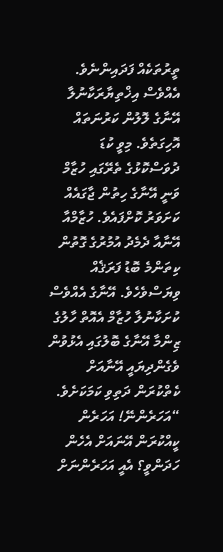ތީރުތަކެއް ފަދައިންނެވެ. އެއްވެސް އިޚްތިޔާރަކާނުލާ އޭނާގެ ލޮލުން ކަރުނަތައް އޮހިގަތެވެ. މިވީ ކުޑަ ދުވަސްކޮޅުގެ ތެރޭގައި ހުޒާމް ވަނީ އޭނާގެ ހިތުން ޖާގައެއް ކަށަވަރު ކޮށްފައެވެ. ހުޒާމްއާ އޭނާއާ ދެމެދު އުމުރުގެ ގޮތުން ކިތަންމެ ބޮޑު ފަރަޤެއް ވިޔަސްވެހެވެ. އޭނާގެ އެއްވެސް ކުށަކާނުލާ ހުޒާމް އެއޮތް ހާލުގެ ޒިންމާ އޭނާގެ ބޮލުގައި އެޅުވުން ވެގެންދިޔައީ އޭނާއަށް ކެތްކުރަން ދަތިވި ކަމަކަށެވެ.
“އަހަރެންނޭ! އަހަރެން ކީއްކުރަން އޭނައަށް އެހެން ހަދަންވީ؟ އެއީ އަހަރެންނަށް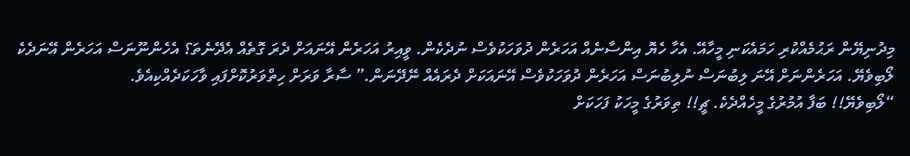މިދުނިޔޭން ރަޙުމެއްކުރި ހަމައެކަނި މީހާއޭ. އެހާ ހެޔޮ އިންސާނެއް އަހަރެން ދުވަހަކުވެސް ނުދެކެން. ވީއިރު އަހަރެން އޭނައަށް ދެރަ ގޮތެއް އެދޭނެތަ؟ އެހެންނޫނަސް އަހަރެން އޭނަދެކެ ލޯބިވެޔޭ. އަހަރެންނަށް އޭނަ ލިބުނަސް ނުލިބުނަސް އަހަރެން ދުވަހަކުވެސް އޭނައަކަށް ދެރައެއް ނޭދޭނަން.” ސާރާ ވަރަށް ހިތްވަރުކޮށްފައި ވާހަކަދެއްކިއެވެ.
“ލޯބިވެޔޭ!! ބަފާ އުމުރުގެ މީހެއްދެކެ. ޗީ!! ތިވަރުގެ މީހަކު ފަހަކަށް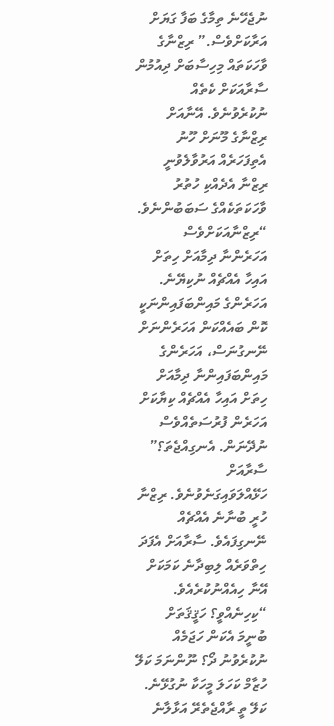ނުޖެހޭނެ ތިމާގެ ބަފާ ގަޔަށް އަރާކަށްވެސް.” ރިޒްނާގެ ވާހަކަތައް މިހިސާބަށް ދިއުމުން ސާރާއަކަށް ކެތެއް ނުކުރެވުނެވެ. އޭނާއަށް ރިޒްނާގެ މޫނަށް ހޫނު އެތިފަހަރެއް އަރުވާލެވުނީ ރިޒްނާ އެދެއްކި ހުތުރު ވާހަކަތަކެއްގެ ސަބަބުންނެވެ.
“ރިޒްނާއަކަށްވެސް އަހަރެންނާ ދިމާއަށް ހިތަށް އައިހާ އެއްޗެއް ނުކިޔޭނެ. އަހަރެންގެ މައިންބަފައިންނަކީ ކޮން ބައެއްކަން އަހަރެންނަށް ނޭނގުނަސް، އަހަރެންގެ މައިންބަފައިންނާ ދިމާއަށް ހިތަށް އައިހާ އެއްޗެއް ކިޔާކަށް އަހަރެން ފުރުސަތެއްވެސް ނުދޭނަން. އެނގިއްޖެތަ؟” ސާރާއަށް ހަޅޭއްލަވައިގަނެވުނެވެ. ރިޒްނާ ހުރީ ބުނާނެ އެއްޗެއް ނޭނގިފައެވެ. ސާރާއަށް އެފަދަ ހިތްވަރެއް ލިބިދާނެ ކަމަކަށް އޭނާ ހިއެއްނުކުރެއެވެ.
“ކިހިނެއްވީ؟ ހަޤީޤަތަށް ބުނީމަ އެކަން ހަޖަމެއް ނުކުރެވުނު ދޯ؟ ނޫންނަމަ ކަލޭ ހުޒާމް ކަހަލަ މީހަކާ ނުގުޅޭނެ. ކަލޭ ތީ ރާއްޖެތެރޭ އަޅާލާނެ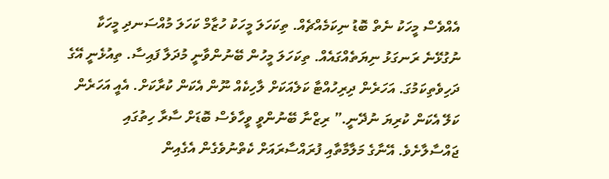އެއްވެސް މީހަކު ނެތް ބޮޑު ނިކަމެއްޗެއް. ތިކަހަލަ މީހަކު ހުޒާމް ކަހަލަ މުއްސަނދި މީހަކާ ނުގުޅޭނެ ރަނގަޅު ނިޔަތެއްގައެއް. ތިކަހަލަ މީހުން ބޭނުންވާނީ މުދަލާ ފައިސާ. ތިއުޅެނީ އޭގެ ދަހިވެތިކަމުގަ. އަހަރެން ދިރިހުއްޓާ ކަލެއަކަށް ލާހިކެއް ނޫން އެކަން ކުރާކަށް. އެއީ އަހަރެން ކަލޭ އެކަން ކުރިޔަ ނުދޭނީ.” ރިޒްނާ ބޭނުންވީ ވީހާވެސް ބޮޑަށް ސާރާ ހިތުގައި ޖައްސާލާށެވެ. އޭނާގެ މަލާމާތާއި ފުރައްސާރައަށް ކެތްނުވެގެން އެގެއިން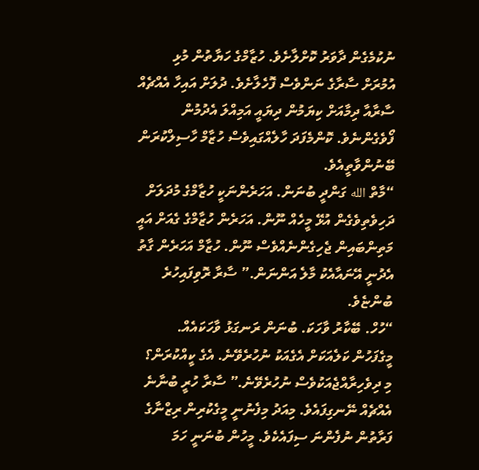ނުކުމެގެން ދާވަރު ކޮށްލާށެވެ. ހުޒާމްގެ ހަޔާތުން މުޅި އުމުރަށް ސާރާގެ ނަންވެސް ފޮހެލާށެވެ. ދުލަށް އައިހާ އެއްޗެއް ސާރާއާ ދިމާއަށް ކިޔަމުން ދިޔައީ އަމިއްލަ އެދުމުން ފޯވެގެންނެވެ. ކޮންމެފަދަ ހާލެއްގައިވެސް ހުޒާމް ހާސިލްކުރަން ބޭނުންވާތީއެވެ.
“މާތް الله ގަންދީ ބުނަން. އަހަރެންނަކީ ހުޒާމްގެ މުދަލަށް ދަހިވެތިވެގެން އުޅޭ މީހެއް ނޫން. އަހަރެން ހުޒާމްގެ ގެއަށް އައީ މަތިންބައިން ޖެހިގެންނެއްވެސް ނޫން. ހުޒާމް އަހަރެން ގާތު އެދުނީ އޭނައާއެކު މާލެ އަންނަން.” ސާރާ ރޮވިފައިހުރެ ބުންޏެވެ.
“ހުހް. ބޭކާރު ވާހަކަ. ބުނަން ރަނގަޅު ވާހަކައެއް. މީގެފަހުން ކަލެއަކަށް އެގެއަކު ނުހުރެވޭނެ. އެގެ ކީއްކުރަން؟ މި ދިވެހިރާއްޖެއަކުވެސް ނުހުރެވޭނެ.” ސާރާ ހުރީ ބުނާނެ އެއްޗެއް ނޭނގިފައެވެ. މިއަދު މިފެނުނީ މީގެކުރިން ރިޒްނާގެ ފަރާތުން ނުފެންނަ ސިފައެކެވެ. މީހުން ބުނަނީ ހަމަ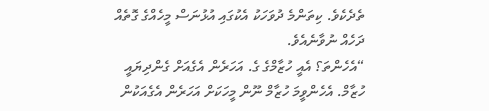ތެދެކެވެ. ކިތަންމެ ދުވަހަކު އެކުގައި އުޅުނަސް މީހެއްގެ ގޮތެއް ދަހެއް ނުވާނެއެވެ.
“އެހެންތަ؟ އެއީ ހުޒާމްގެ ގެ. އަހަރެން އެގެއަށް ގެންދިޔައީ ހުޒާމް. އެހެންވީމަ ހުޒާމް ނޫން މީހަކަށް އަހަރެން އެގެއަކުން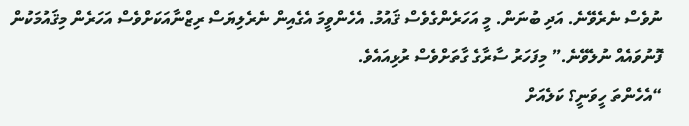ނުވެސް ނެރެވޭނެ. އަދި ބުނަން. މީ އަހަރެންގެވެސް ޤައުމު. އެހެންވީމަ އެގެއިން ނެރެލިޔަސް ރިޒްނާއަކަށްވެސް އަހަރެން މިޤައުމަކުން ފޮނުވައެއް ނުލެވޭނެ.” މިފަހަރު ސާރާގެ ގާތަށްވެސް ރުޅިއައެވެ.
“އެހެންތަ ހީވަނީ؟ ކަލެއަށް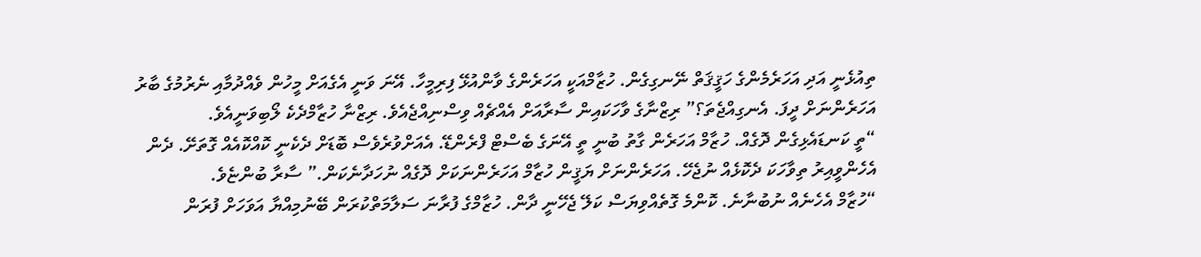ތިއުޅެނީ އަދި އަހަރެމެންގެ ހަޤީޤަތް ނޭނގިގެން. ހުޒާމްއަކީ އަހަރެންގެ ވާންއުޅޭ ފިރިމީހާ. އޭނަ ވަނީ އެގެއަށް މީހުން ވެއްދުމާއި ނެރުމުގެ ބާރު އަހަރެންނަށް ދީފަ. އެނގިއްޖެތަ؟” ރިޒްނާގެ ވާހަކައިން ސާރާއަށް އެއްޗެއް ވިސްނިއްޖެއެވެ. ރިޒްނާ ހުޒާމްދެކެ ލޯބިވަނީއެވެ.
“ތީ ކަނޑައެޅިގެން ދޮގެއް. ހުޒާމް އަހަރެން ގާތު ބުނީ ތީ އޭނަގެ ބެސްޓް ފްރެންޑޭ. އެއަށްވުރެވެސް ބޮޑަށް ދެކެނީ ކޮއްކޮއެއް ގޮތަށޭ. ދެން އެހެންވީއިރު ތިވާހަކަ ދެކޮޅެއް ނުޖެހޭ. އަހަރެންނަށް ޔަޤީން ހުޒާމް އަހަރެންނަކަށް ދޮގެއް ނުހަދާނެކަން.” ސާރާ ބުންޏެވެ.
“ހުޒާމް އެހެނެއް ނުބުނާނެ. ކޮންމެ ގޮތެއްވިޔަސް ކަލޭ ޖެހޭނީ ދާން. ހުޒާމްގެ ފުރާނަ ސަލާމަތްކުރަން ބޭނުމިއްޔާ އަވަހަށް ފުރަން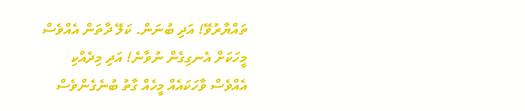ތައްޔާރުވޭ! އަދި ބުނަން. ކަލޭ ދާތަން އެއްވެސް މީހަކަށް އެނގިގެން ނުވާނެ! އަދި މިދެއްކި އެއްވެސް ވާހަކައެއް މީހެއް ގާތު ބުނެގެންވެސް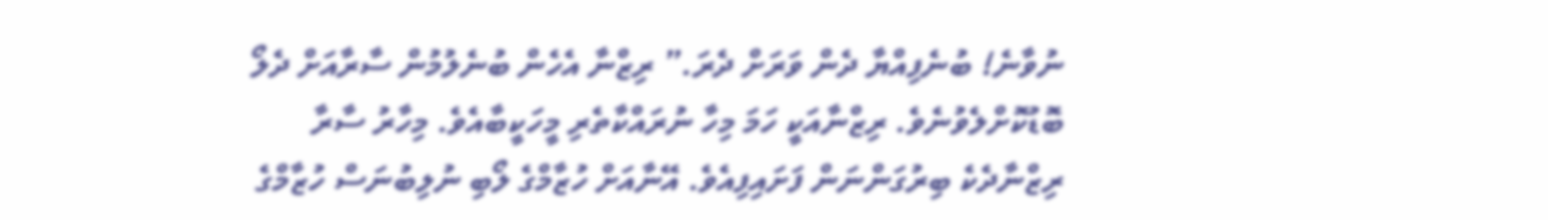ނުވާނެ! ބުނެފިއްޔާ ދެން ވަރަށް ދެރަ.” ރިޒްނާ އެހެން ބުނެލުމުން ސާރާއަށް ދެލޯ ބޮޑުކޮށްލެވުނެވެ. ރިޒްނާއަކީ ހަމަ މިހާ ނުރައްކާތެރި މީހަކީބާއެވެ. މިހާރު ސާރާ ރިޒްނާދެކެ ބިރުގަންނަން ފަށައިފިއެވެ. އޭނާއަށް ހުޒާމްގެ ލޯބި ނުލިބުނަސް ހުޒާމްގެ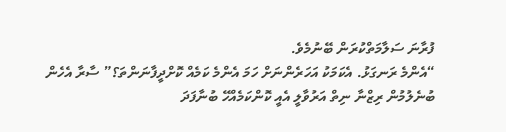ފުރާނަ ސަލާމަތްކުރަން ބޭނުމެވެ.
“އެންމެ ރަނގަޅު. އެކަމަކު އަހަރެންނަށް ހަމަ އެންމެ ކަމެއް ކޮށްދީފާނަންތަ؟” ސާރާ އެހެން ބުނެލުމުން ރިޒްނާ ނިތް އަރުވާލީ އެއީ ކޮންކަމެއްހޭ ބުނާފަދަ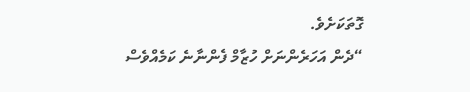ގޮތަކަށެވެ.
“ދެން އަހަރެންނަށް ހުޒާމް ފެންނާނެ ކަމެއްވެސް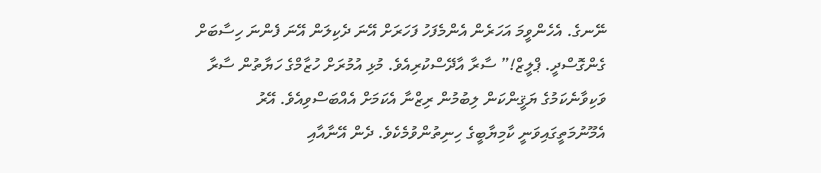ނޭނގެ. އެހެންވީމަ އަހަރެން އެންމެފަހު ފަހަރަށް އޭނަ ދެކިލަން އޭނަ ފެންނަ ހިސާބަށް ގެންގޮސްދީ. ޕްލީޒް!” ސާރާ އާދޭސްކުރިއެވެ. މުޅި އުމުރަށް ހުޒާމްގެ ހަޔާތުން ސާރާ ވަކިވާނެކަމުގެ ޔަޤީންކަން ލިބުމުން ރިޒްނާ އެކަމަށް އެއްބަސްވިއެވެ. އޭރު އެމޫނުމަތީގައިވަނީ ކާމިޔާބީގެ ހިނިތުންވުމެކެވެ. ދެން އޭނާއާއި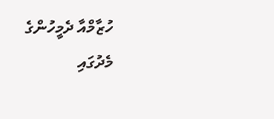ހުޒާމްއާ ދެމީހުންގެ މެދުގައި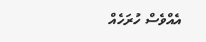އެއްވެސް ހުރަހެއް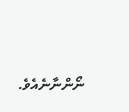ނޯންނާނެއެވެ.